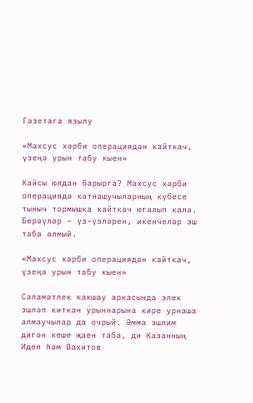Газетага язылу

«Махсус хәрби операциядән кайткач, үзеңә урын табу кыен»

Кайсы юлдан барырга? Махсус хәрби операциядә катнашучыларның күбесе тыныч тормышка кайткач югалып кала. Берәүләр – үз-үзләрен, икенчеләр эш таба алмый.

«Махсус хәрби операциядән кайткач, үзеңә урын табу кыен»

Сәламәтлек какшау аркасында элек эшләп киткән урыннарына кире урнаша алмаучылар да очрый. Әмма эшлим дигән кеше җаен таба, ди Казанның Идел һәм Вахитов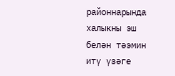районнарында халыкны эш белән тәэмин итү үзәге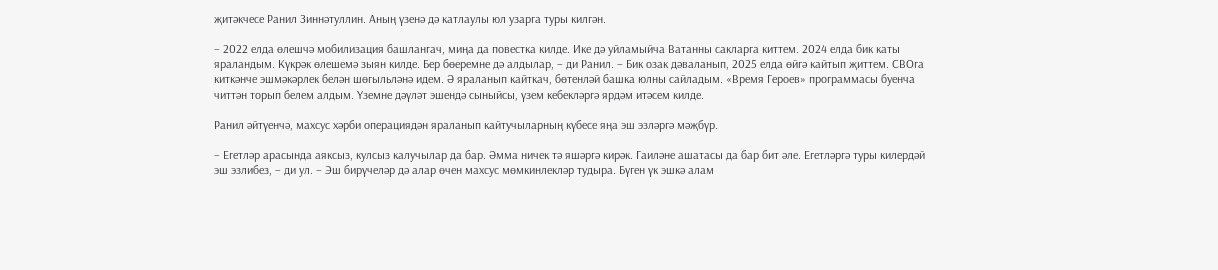җитәкчесе Ранил Зиннәтуллин. Аның үзенә дә катлаулы юл узарга туры килгән.

– 2022 елда өлешчә мобилизация башлангач, миңа да повестка килде. Ике дә уйламыйча Ватанны сакларга киттем. 2024 елда бик каты яраландым. Күкрәк өлешемә зыян килде. Бер бөеремне дә алдылар, – ди Ранил. – Бик озак дәваланып, 2025 елда өйгә кайтып җиттем. СВОга киткәнче эшмәкәрлек белән шөгыльләнә идем. Ә яраланып кайткач, бөтенләй башка юлны сайладым. «Время Героев» программасы буенча читтән торып белем алдым. Үземне дәүләт эшендә сыныйсы, үзем кебекләргә ярдәм итәсем килде.

Ранил әйтүенчә, махсус хәрби операциядән яраланып кайтучыларның күбесе яңа эш эзләргә мәҗбүр.

– Егетләр арасында аяксыз, кулсыз калучылар да бар. Әмма ничек тә яшәргә кирәк. Гаиләне ашатасы да бар бит әле. Егетләргә туры килердәй эш эзлибез, – ди ул. – Эш бирүчеләр дә алар өчен махсус мөмкинлекләр тудыра. Бүген үк эшкә алам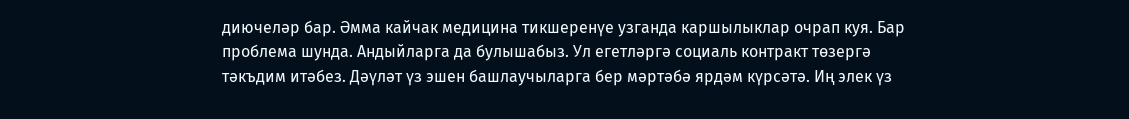диючеләр бар. Әмма кайчак медицина тикшеренүе узганда каршылыклар очрап куя. Бар проблема шунда. Андыйларга да булышабыз. Ул егетләргә социаль контракт төзергә тәкъдим итәбез. Дәүләт үз эшен башлаучыларга бер мәртәбә ярдәм күрсәтә. Иң элек үз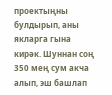проектыңны булдырып, аны якларга гына кирәк. Шуннан соң 350 мең сум акча алып, эш башлап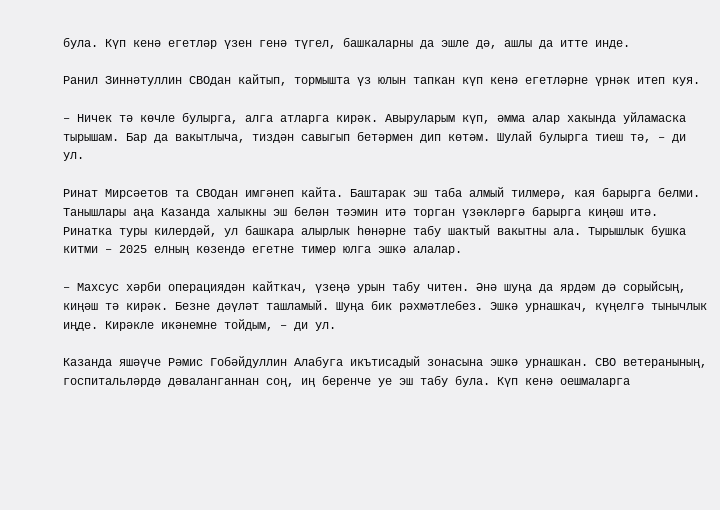була. Күп кенә егетләр үзен генә түгел, башкаларны да эшле дә, ашлы да итте инде.

Ранил Зиннәтуллин СВОдан кайтып, тормышта үз юлын тапкан күп кенә егетләрне үрнәк итеп куя.

– Ничек тә көчле булырга, алга атларга кирәк. Авыруларым күп, әмма алар хакында уйламаска тырышам. Бар да вакытлыча, тиздән савыгып бетәрмен дип көтәм. Шулай булырга тиеш тә, – ди ул.

Ринат Мирсәетов та СВОдан имгәнеп кайта. Баштарак эш таба алмый тилмерә, кая барырга белми. Танышлары аңа Казанда халыкны эш белән тәэмин итә торган үзәкләргә барырга киңәш итә. Ринатка туры килердәй, ул башкара алырлык һөнәрне табу шактый вакытны ала. Тырышлык бушка китми – 2025 елның көзендә егетне тимер юлга эшкә алалар.

– Махсус хәрби операциядән кайткач, үзеңә урын табу читен. Әнә шуңа да ярдәм дә сорыйсың, киңәш тә кирәк. Безне дәүләт ташламый. Шуңа бик рәхмәтлебез. Эшкә урнашкач, күңелгә тынычлык иңде. Кирәкле икәнемне тойдым, – ди ул.

Казанда яшәүче Рәмис Гобәйдуллин Алабуга икътисадый зонасына эшкә урнашкан. СВО ветеранының, госпитальләрдә дәваланганнан соң, иң беренче уе эш табу була. Күп кенә оешмаларга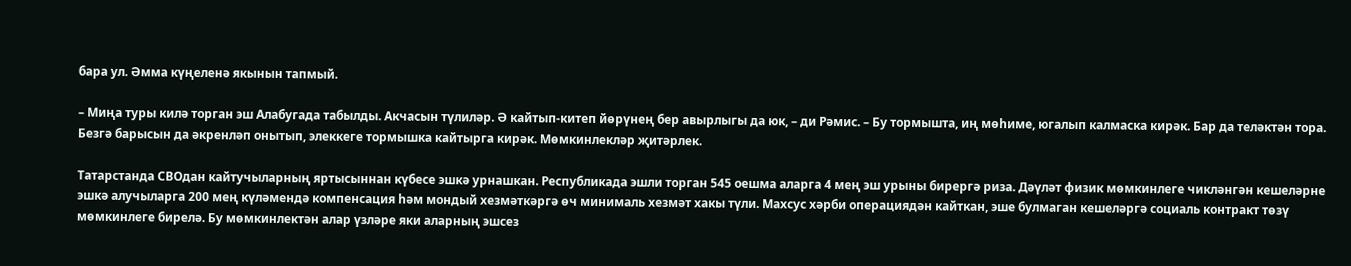бара ул. Әмма күңеленә якынын тапмый.

– Миңа туры килә торган эш Алабугада табылды. Акчасын түлиләр. Ә кайтып-китеп йөрүнең бер авырлыгы да юк, – ди Рәмис. – Бу тормышта, иң мөһиме, югалып калмаска кирәк. Бар да теләктән тора. Безгә барысын да әкренләп онытып, элеккеге тормышка кайтырга кирәк. Мөмкинлекләр җитәрлек.

Татарстанда СВОдан кайтучыларның яртысыннан күбесе эшкә урнашкан. Республикада эшли торган 545 оешма аларга 4 мең эш урыны бирергә риза. Дәүләт физик мөмкинлеге чикләнгән кешеләрне эшкә алучыларга 200 мең күләмендә компенсация һәм мондый хезмәткәргә өч минималь хезмәт хакы түли. Махсус хәрби операциядән кайткан, эше булмаган кешеләргә социаль контракт төзү мөмкинлеге бирелә. Бу мөмкинлектән алар үзләре яки аларның эшсез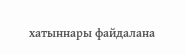хатыннары файдалана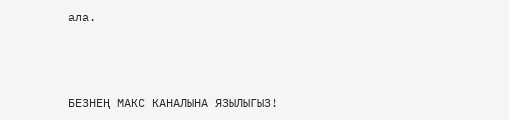ала.



БЕЗНЕҢ МАКС КАНАЛЫНА ЯЗЫЛЫГЫЗ!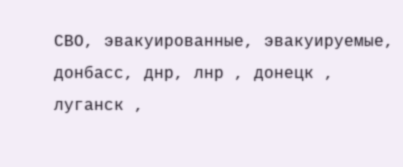СВО, эвакуированные, эвакуируемые, донбасс, днр, лнр , донецк , луганск ,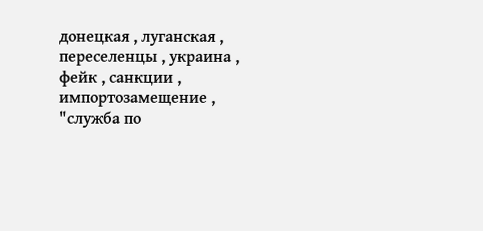донецкая , луганская , переселенцы , украина , фейк , санкции , импортозамещение , "служба по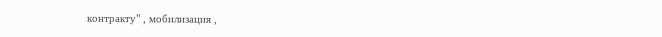контракту" , мобилизация ,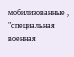мобилизованные , "специальная военная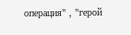операция" , "герой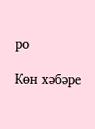ро

Көн хәбәре